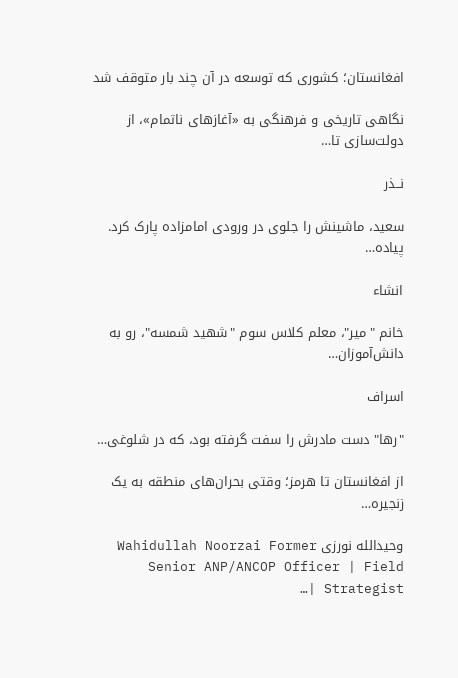افغانستان؛ کشوری که توسعه در آن چند بار متوقف شد

نگاهی تاریخی و فرهنگی به «آغازهای ناتمام»، از دولت‌سازی تا…

نــذر

سعید، ماشینش را جلوی در ورودی امامزاده پارک کرد. پیاده…

انشاء

خانم "میر"، معلم کلاس سوم "شهید شمسه"، رو به دانش‌آموزان…

اسراف

"رها" دست مادرش را سفت گرفته بود، که در شلوغی…

از افغانستان تا هرمز؛ وقتی بحران‌های منطقه به یک زنجیره…

وحیدالله نورزی Wahidullah Noorzai Former Senior ANP/ANCOP Officer | Field Strategist |…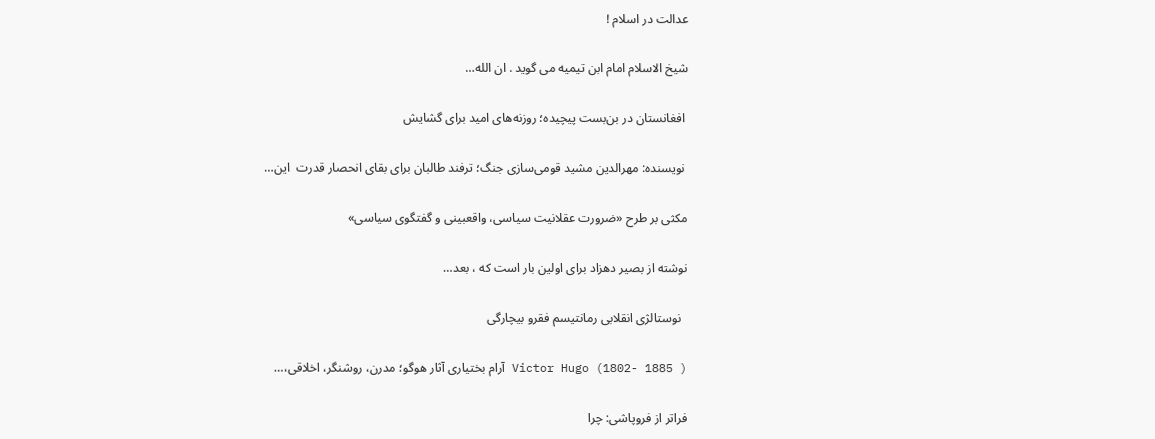عدالت در اسلام !

شیخ الاسلام امام ابن تیمیه می گوید . ان الله…

 افغانستان در بن‌بست پیچیده؛ روزنه‌های امید برای گشایش

 نویسنده: مهرالدین مشید قومی‌سازی جنگ؛ ترفند طالبان برای بقای انحصار قدرت  این…

مکثی بر طرح «ضرورت عقلانیت سیاسی، واقعبینی و گفتگوی سیاسی»

نوشته از بصیر دهزاد برای اولین بار است که ، بعد…

  نوستالژی انقلابی رمانتیسم فقرو بیچارگی

Victor Hugo (1802- 1885 ) آرام بختیاری آثار هوگو؛ مدرن، روشنگر، اخلاقی،…

فراتر از فروپاشی: چرا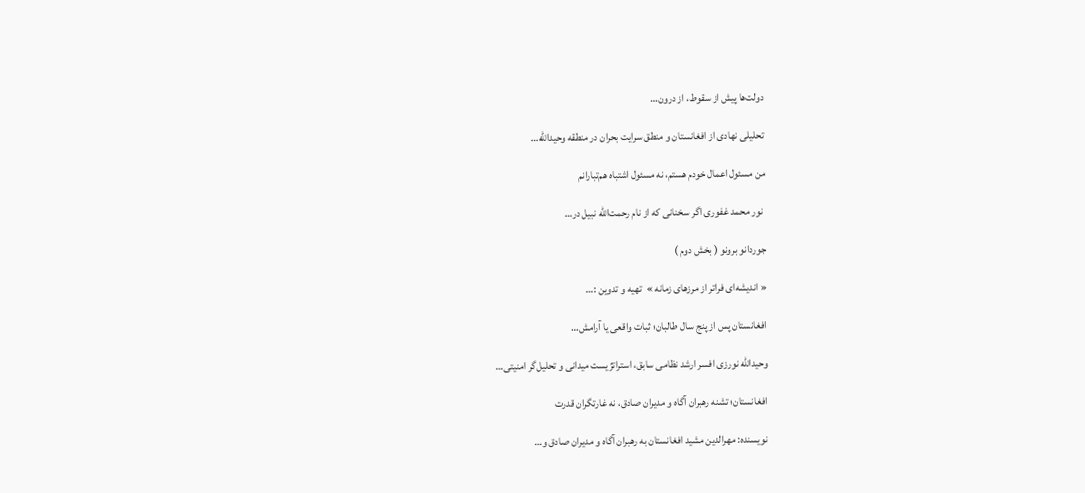دولت‌ها پیش از سقوط، از درون…

تحلیلی نهادی از افغانستان و منطق سرایت بحران در منطقه وحیدالله…

من مسئول اعمال خودم هستم، نه مسئول اشتباه هم‌تبارانم

 نور محمد غفوری اگر سخنانی که از نام رحمت‌الله نبیل در…

جوردانو برونو ( بخش دوم )

« اندیشه‌ای فراتر از مرزهای زمانه »  تهیه و تدوین :…

افغانستان پس از پنج سال طالبان؛ ثبات واقعی یا آرامش…

وحیدالله نورزی افسر ارشد نظامی سابق، استراتژیست میدانی و تحلیل‌گر امنیتی…

افغانستان؛ تشنه رهبران آگاه و مدیران صادق، نه غارتگران قدرت

نویسنده: مهرالدین مشید افغانستان به رهبران آگاه و مدیران صادق و…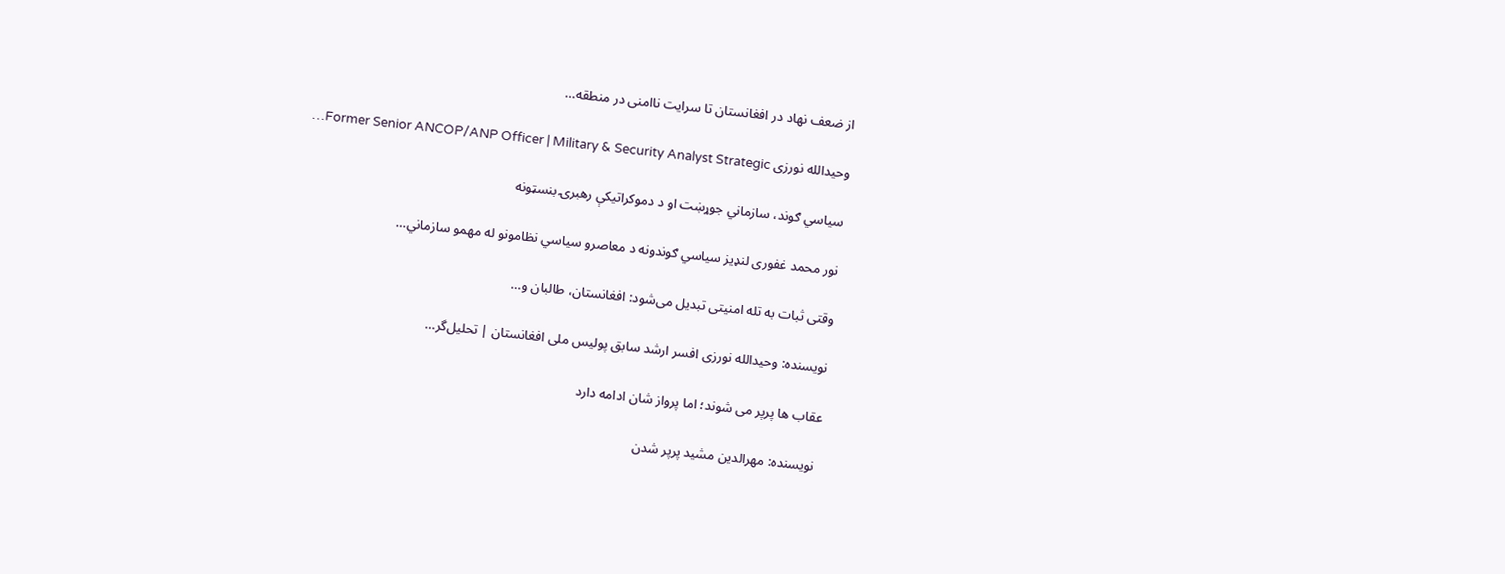از ضعف نهاد در افغانستان تا سرایت ناامنی در منطقه…

وحیدالله نورزی Former Senior ANCOP/ANP Officer | Military & Security Analyst Strategic…

سیاسي ګوند، سازماني جوړښت او د دموکراتیکې رهبرۍ بنسټونه

نور محمد غفوری لنډیز سیاسي ګوندونه د معاصرو سیاسي نظامونو له مهمو سازماني…

وقتی ثبات به تله امنیتی تبدیل می‌شود: افغانستان، طالبان و…

نویسنده: وحیدالله نورزی افسر ارشد سابق پولیس ملی افغانستان | تحلیل‌گر…

عقاب ها پرپر می شوند؛ اما پرواز شان ادامه دارد

 نویسنده: مهرالدین مشید پرپر شدن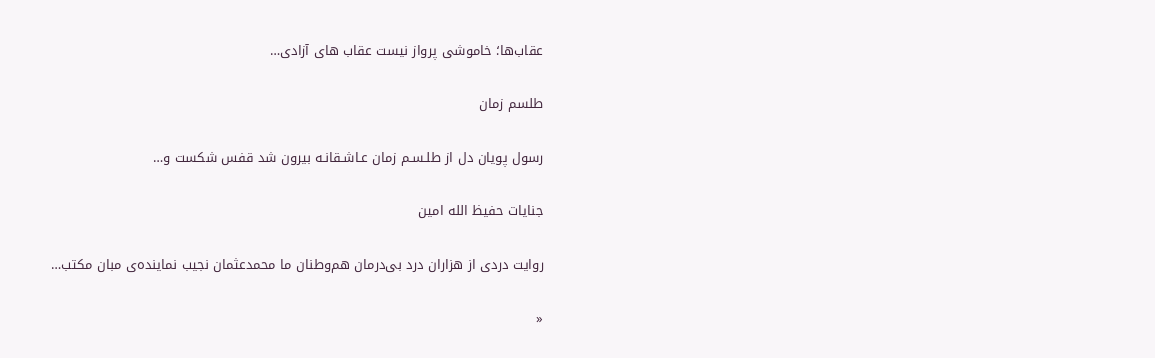عقاب‌ها؛ خاموشی پرواز نیست عقاب‌ های آزادی…

طلسم زمان

رسول پویان دل از طلـسـم زمان عـاشـقانـه بیرون شد قفس شکست و…

جنایات حفیظ الله امین

روایت دردی از هزاران درد بی‌درمان هم‌وطنان ما محمدعثمان نجیب نماینده‌ی مبان مکتب…

«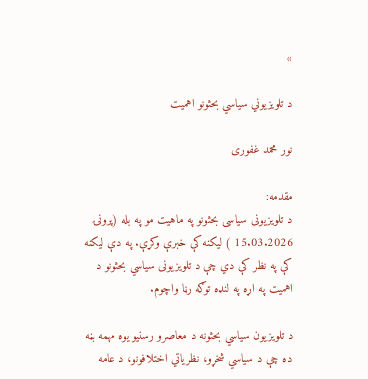»

د تلویزیوني سیاسي بحثونو اهمیت

نور محمد غفوری

مقدمه:
د تلویزیونی سیاسی بحثونو په ماهیت مو په بله (پرونۍ 15.03.2026 ) لیکنه کې خبرې وکړې. په دې لیکنه کې په نظر کې دي چې د تلویزیونی سیاسي بحثونو د اهمیت په اړه په لنډه توګه رڼا واچوم.

د تلویزیون سیاسي بحثونه د معاصرو رسنیو یوه مهمه بڼه ده چې د سیاسي شخړو، نظریاتي اختلافونو، د عامه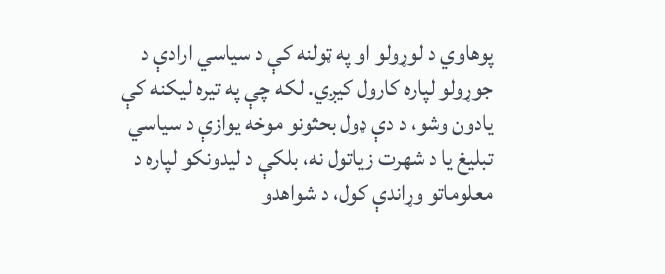پوهاوي د لوړولو او په ټولنه کې د سیاسي ارادې د جوړولو لپاره کارول کیږي. لکه چې په تیره لیکنه کې یادون وشو، د دې ډول بحثونو موخه یوازې د سیاسي تبلیغ یا د شهرت زیاتول نه، بلکې د لیدونکو لپاره د معلوماتو وړاندې کول، د شواهدو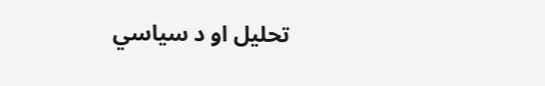تحلیل او د سیاسي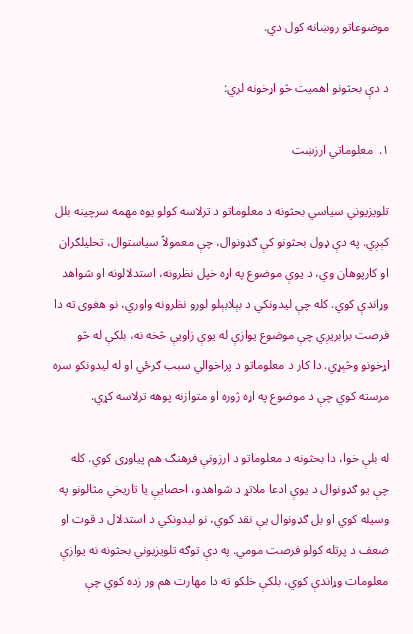موضوعاتو روښانه کول دي.

د دې بحثونو اهمیت څو اړخونه لري:

۱.  معلوماتي ارزښت

تلویزیوني سیاسي بحثونه د معلوماتو د ترلاسه کولو یوه مهمه سرچینه بلل کېږي. په دې ډول بحثونو کې ګډونوال، چې معمولاً سیاستوال، تحلیلګران او کارپوهان وي، د یوې موضوع په اړه خپل نظرونه، استدلالونه او شواهد وړاندې کوي. کله چې لیدونکي د بېلابېلو لورو نظرونه واوري، نو هغوی ته دا فرصت برابریږي چې موضوع یوازې له یوې زاویې څخه نه، بلکې له څو اړخونو وڅېړي. دا کار د معلوماتو د پراخوالي سبب ګرځي او له لیدونکو سره مرسته کوي چې د موضوع په اړه ژوره او متوازنه پوهه ترلاسه کړي.

له بلې خوا، دا بحثونه د معلوماتو د ارزونې فرهنګ هم پیاوړی کوي. کله چې یو ګډونوال د یوې ادعا ملاتړ د شواهدو، احصایې یا تاریخي مثالونو په وسیله کوي او بل ګډونوال یې نقد کوي، نو لیدونکي د استدلال د قوت او ضعف د پرتله کولو فرصت مومي. په دې توګه تلویزیوني بحثونه نه یوازې معلومات وړاندې کوي، بلکې خلکو ته دا مهارت هم ور زده کوي چې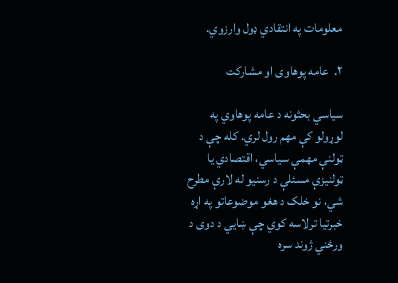معلومات په انتقادي ډول وارزوي.

۲.  عامه پوهاوی او مشارکت

سیاسي بحثونه د عامه پوهاوي په لوړولو کې مهم رول لري. کله چې د ټولنې مهمې سیاسي، اقتصادي یا ټولنیزې مسئلې د رسنیو له لارې مطرح شي، نو خلک د هغو موضوعاتو په اړه خبرتیا ترلاسه کوي چې ښايي د دوی د ورځني ژوند سره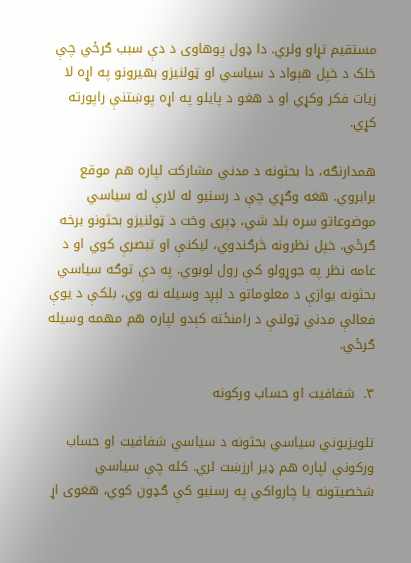مستقیم تړاو ولري. دا ډول پوهاوی د دې سبب ګرځي چې خلک د خپل هېواد د سیاسي او ټولنیزو بهیرونو په اړه لا زیات فکر وکړي او د هغو د پایلو په اړه پوښتنې راپورته کړي.

همدارنګه، دا بحثونه د مدني مشارکت لپاره هم موقع برابروي. هغه وګړي چې د رسنیو له لارې له سیاسي موضوعاتو سره بلد شي، ډېری وخت د ټولنیزو بحثونو برخه ګرځي، خپل نظرونه څرګندوي، لیکنې او تبصرې کوي او د عامه نظر په جوړولو کې رول لوبوي. په دې توګه سیاسي بحثونه یوازې د معلوماتو د لېږد وسیله نه وي، بلکې د یوې فعالې مدني ټولنې د رامنځته کېدو لپاره هم مهمه وسیله ګرځي.

۳.  شفافیت او حساب ورکونه

تلویزیوني سیاسي بحثونه د سیاسي شفافیت او حساب ورکونې لپاره هم ډیر ارزښت لري. کله چې سیاسي شخصیتونه یا چارواکي په رسنیو کې ګډون کوي، هغوی اړ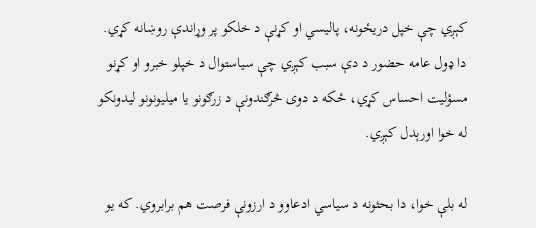کېږي چې خپل دریځونه، پالیسي او کړنې د خلکو پر وړاندې روښانه کړي. دا ډول عامه حضور د دې سبب کېږي چې سیاستوال د خپلو خبرو او کړنو مسؤلیت احساس کړي، ځکه د دوی څرګندونې د زرګونو یا میلیونونو لیدونکو له خوا اورېدل کېږي.

له بلې خوا، دا بحثونه د سیاسي ادعاوو د ارزونې فرصت هم برابروي. که یو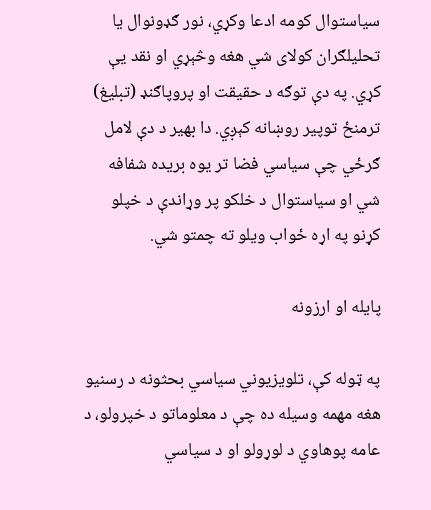سیاستوال کومه ادعا وکړي، نور ګډونوال یا تحلیلګران کولای شي هغه وڅېړي او نقد یې کړي. په دې توګه د حقیقت او پروپاګنډ (تبلیغ) ترمنځ توپیر روښانه کېږي. دا بهیر د دې لامل ګرځي چې سیاسي فضا تر یوه بریده شفافه شي او سیاستوال د خلکو پر وړاندې د خپلو کړنو په اړه ځواب ویلو ته چمتو شي.

پایله او ارزونه

په ټوله کې، تلویزیوني سیاسي بحثونه د رسنیو هغه مهمه وسیله ده چې د معلوماتو د خپرولو، د عامه پوهاوي د لوړولو او د سیاسي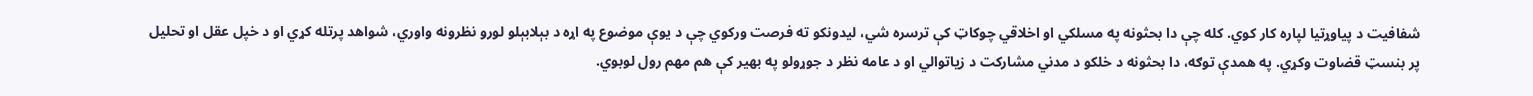شفافیت د پیاوړتیا لپاره کار کوي. کله چې دا بحثونه په مسلکي او اخلاقي چوکاټ کې ترسره شي، لیدونکو ته فرصت ورکوي چې د یوې موضوع په اړه د بېلابېلو لورو نظرونه واوري، شواهد پرتله کړي او د خپل عقل او تحلیل پر بنسټ قضاوت وکړي. په همدې توګه، دا بحثونه د خلکو د مدني مشارکت د زیاتوالي او د عامه نظر د جوړولو په بهیر کې هم مهم رول لوبوي.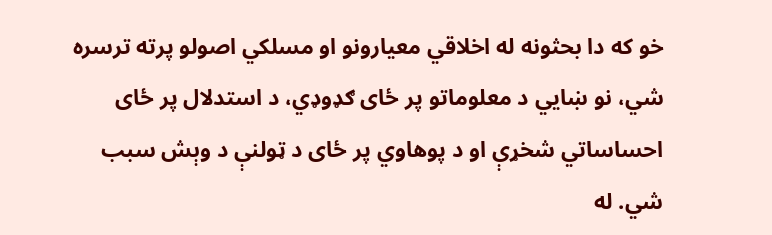خو که دا بحثونه له اخلاقي معیارونو او مسلکي اصولو پرته ترسره شي، نو ښايي د معلوماتو پر ځای ګډوډي، د استدلال پر ځای احساساتي شخړې او د پوهاوي پر ځای د ټولنې د وېش سبب شي. له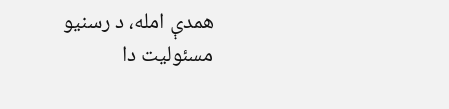همدې امله، د رسنیو مسئولیت دا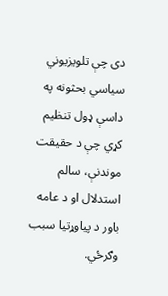دی چې تلویزیوني سیاسي بحثونه په داسې ډول تنظیم کړي چې د حقیقت موندنې، سالم استدلال او د عامه باور د پیاوړتیا سبب وګرځي.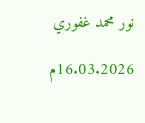نور محمد غفوري

16.03.2026م